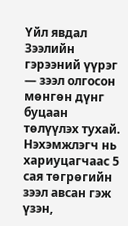Үйл явдал
Зээлийн гэрээний үүрэг — зээл олгосон мөнгөн дүнг буцаан төлүүлэх тухай. Нэхэмжлэгч нь хариуцагчаас 5 сая төгрөгийн зээл авсан гэж үзэн,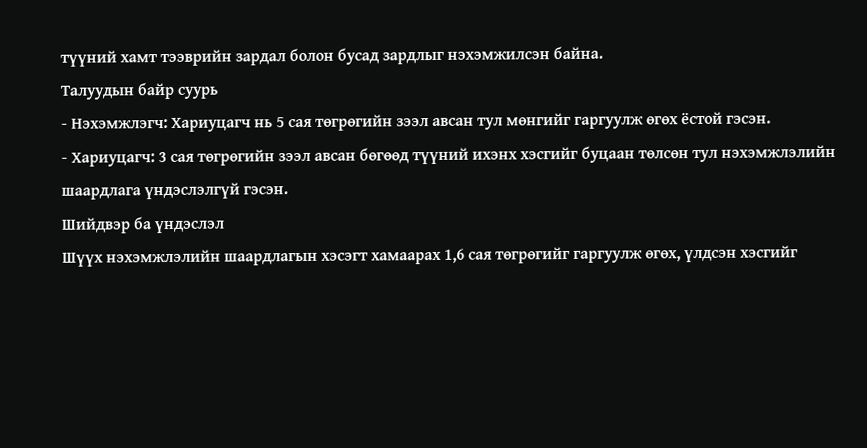түүний хамт тээврийн зардал болон бусад зардлыг нэхэмжилсэн байна.
Талуудын байр суурь
- Нэхэмжлэгч: Хариуцагч нь 5 сая төгрөгийн зээл авсан тул мөнгийг гаргуулж өгөх ёстой гэсэн.
- Хариуцагч: 3 сая төгрөгийн зээл авсан бөгөөд түүний ихэнх хэсгийг буцаан төлсөн тул нэхэмжлэлийн шаардлага үндэслэлгүй гэсэн.
Шийдвэр ба үндэслэл
Шүүх нэхэмжлэлийн шаардлагын хэсэгт хамаарах 1,6 сая төгрөгийг гаргуулж өгөх, үлдсэн хэсгийг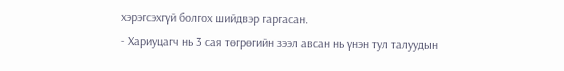хэрэгсэхгүй болгох шийдвэр гаргасан.
- Хариуцагч нь 3 сая төгрөгийн зээл авсан нь үнэн тул талуудын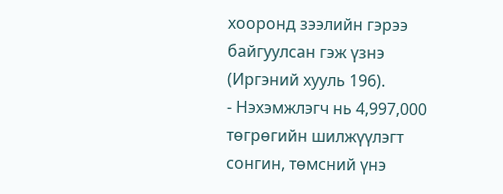хооронд зээлийн гэрээ байгуулсан гэж үзнэ (Иргэний хууль 196).
- Нэхэмжлэгч нь 4,997,000 төгрөгийн шилжүүлэгт сонгин, төмсний үнэ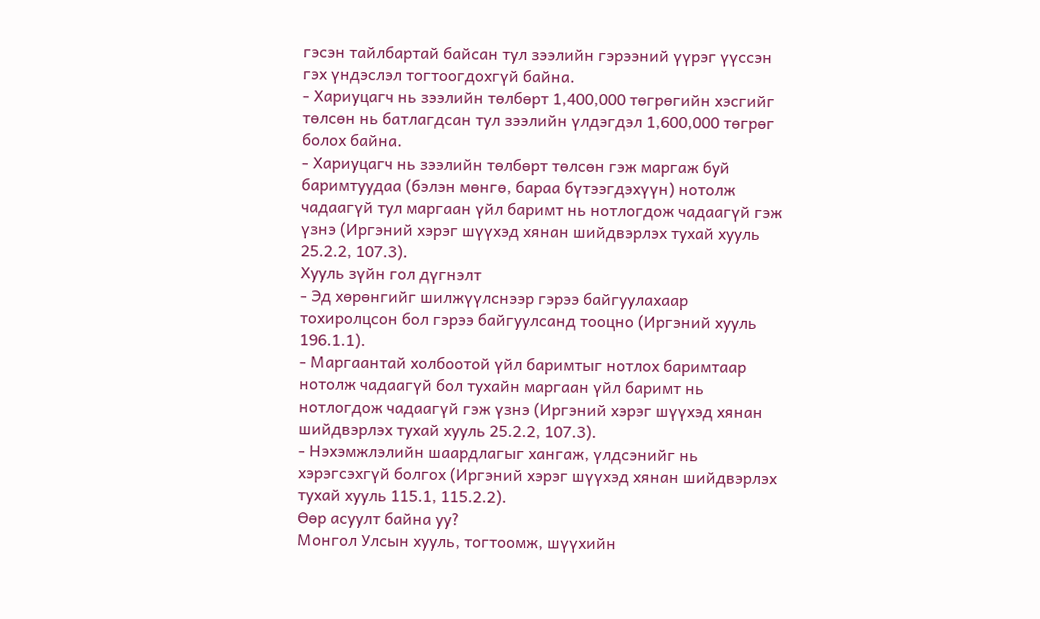гэсэн тайлбартай байсан тул зээлийн гэрээний үүрэг үүссэн гэх үндэслэл тогтоогдохгүй байна.
- Хариуцагч нь зээлийн төлбөрт 1,400,000 төгрөгийн хэсгийг төлсөн нь батлагдсан тул зээлийн үлдэгдэл 1,600,000 төгрөг болох байна.
- Хариуцагч нь зээлийн төлбөрт төлсөн гэж маргаж буй баримтуудаа (бэлэн мөнгө, бараа бүтээгдэхүүн) нотолж чадаагүй тул маргаан үйл баримт нь нотлогдож чадаагүй гэж үзнэ (Иргэний хэрэг шүүхэд хянан шийдвэрлэх тухай хууль 25.2.2, 107.3).
Хууль зүйн гол дүгнэлт
- Эд хөрөнгийг шилжүүлснээр гэрээ байгуулахаар тохиролцсон бол гэрээ байгуулсанд тооцно (Иргэний хууль 196.1.1).
- Маргаантай холбоотой үйл баримтыг нотлох баримтаар нотолж чадаагүй бол тухайн маргаан үйл баримт нь нотлогдож чадаагүй гэж үзнэ (Иргэний хэрэг шүүхэд хянан шийдвэрлэх тухай хууль 25.2.2, 107.3).
- Нэхэмжлэлийн шаардлагыг хангаж, үлдсэнийг нь хэрэгсэхгүй болгох (Иргэний хэрэг шүүхэд хянан шийдвэрлэх тухай хууль 115.1, 115.2.2).
Өөр асуулт байна уу?
Монгол Улсын хууль, тогтоомж, шүүхийн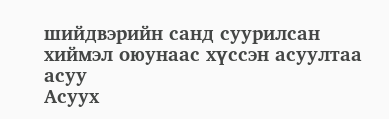шийдвэрийн санд суурилсан хиймэл оюунаас хүссэн асуултаа асуу
Асуух